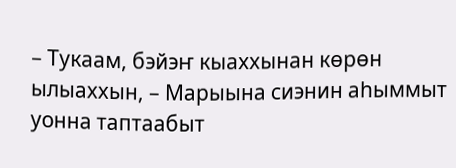– Тукаам, бэйэҥ кыаххынан көрөн ылыаххын, – Марыына сиэнин аһыммыт уонна таптаабыт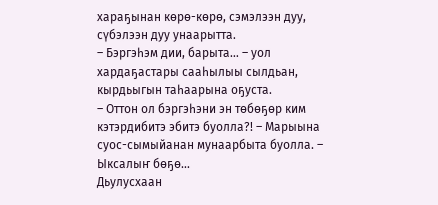хараҕынан көрө-көрө, сэмэлээн дуу, сүбэлээн дуу унаарытта.
– Бэргэһэм дии, барыта… – уол хардаҕастары сааһылыы сылдьан, кырдьыгын таһаарына оҕуста.
– Оттон ол бэргэһэни эн төбөҕөр ким кэтэрдибитэ эбитэ буолла?! – Марыына суос-сымыйанан мунаарбыта буолла. – Ыксалыҥ бөҕө…
Дьулусхаан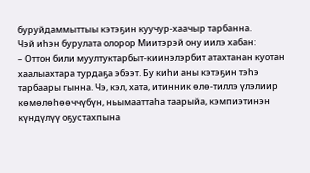буруйдаммыттыы кэтэҕин куучур-хаачыр тарбанна.
Чэй иһэн бурулата олорор Миитэрэй ону иилэ хабан:
– Оттон били муултуктарбыт-киинэлэрбит атахтанан куотан хаалыахтара турдаҕа эбээт. Бу киһи аны кэтэҕин тэһэ тарбаары гынна. Чэ, кэл, хата, итинник өлө-тиллэ үлэлиир көмөлөһөөччүбүн, ньымааттаһа таарыйа, кэмпиэтинэн күндүлүү оҕустахпына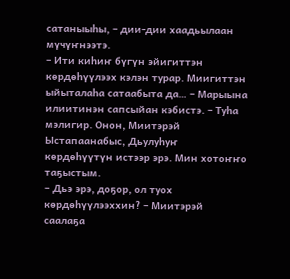сатаныыһы, – дии-дии хаадьылаан мүчүҥнээтэ.
– Ити киһиҥ бүгүн эйигиттэн көрдөһүүлээх кэлэн турар. Миигиттэн ыйыталаһа сатаабыта да… – Марыына илиитинэн сапсыйан кэбистэ. – Туһа мэлигир. Онон, Миитэрэй Ыстапаанабыс, Дьулуһуҥ көрдөһүүтүн истээр эрэ. Мин хотоҥҥо таҕыстым.
– Дьэ эрэ, доҕор, ол туох көрдөһүүлээххин? – Миитэрэй саалаҕа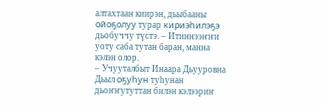алтахтаан киирэн, дьыбааны ойоҕолуу турар кириэһилэҕэ дьобуччу түстэ. – Итиннээҥҥи уоту саба тутан баран, манна кэлэн олор.
– Учууталбыт Инаара Дьууровна Дьыл оҕуһун туһунан дьоҥҥутуттан билэн кэлээриҥ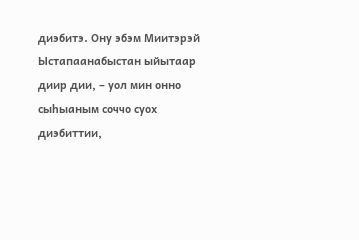диэбитэ. Ону эбэм Миитэрэй Ыстапаанабыстан ыйытаар диир дии, – уол мин онно сыһыаным соччо суох диэбиттии,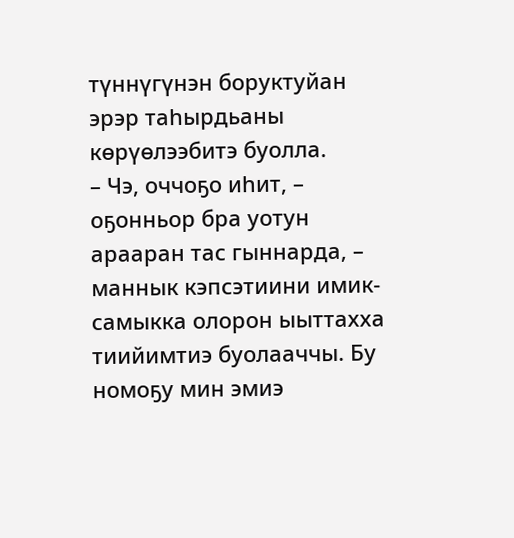түннүгүнэн боруктуйан эрэр таһырдьаны көрүөлээбитэ буолла.
– Чэ, оччоҕо иһит, – оҕонньор бра уотун арааран тас гыннарда, – маннык кэпсэтиини имик-самыкка олорон ыыттахха тиийимтиэ буолааччы. Бу номоҕу мин эмиэ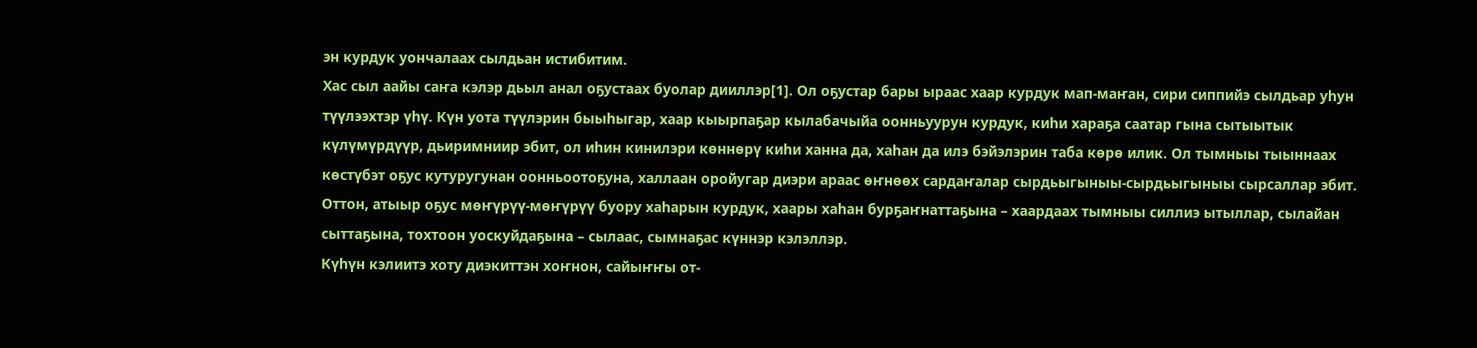эн курдук уончалаах сылдьан истибитим.
Хас сыл аайы саҥа кэлэр дьыл анал оҕустаах буолар дииллэр[1]. Ол оҕустар бары ыраас хаар курдук мап-маҥан, сири сиппийэ сылдьар уһун түүлээхтэр үһү. Күн уота түүлэрин быыһыгар, хаар кыырпаҕар кылабачыйа оонньуурун курдук, киһи хараҕа саатар гына сытыытык күлүмүрдүүр, дьиримниир эбит, ол иһин кинилэри көннөрү киһи ханна да, хаһан да илэ бэйэлэрин таба көрө илик. Ол тымныы тыыннаах көстүбэт оҕус кутуругунан оонньоотоҕуна, халлаан оройугар диэри араас өҥнөөх сардаҥалар сырдьыгыныы-сырдьыгыныы сырсаллар эбит. Оттон, атыыр оҕус мөҥүрүү-мөҥүрүү буору хаһарын курдук, хаары хаһан бурҕаҥнаттаҕына – хаардаах тымныы силлиэ ытыллар, сылайан сыттаҕына, тохтоон уоскуйдаҕына – сылаас, сымнаҕас күннэр кэлэллэр.
Күһүн кэлиитэ хоту диэкиттэн хоҥнон, сайыҥҥы от-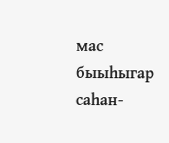мас быыһыгар саһан-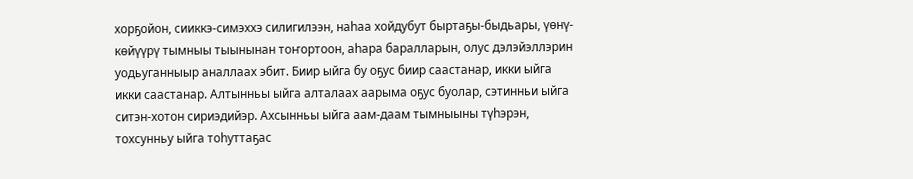хорҕойон, сииккэ-симэххэ силигилээн, наһаа хойдубут быртаҕы-быдьары, үөнү-көйүүрү тымныы тыынынан тоҥортоон, аһара баралларын, олус дэлэйэллэрин уодьуганныыр аналлаах эбит. Биир ыйга бу оҕус биир саастанар, икки ыйга икки саастанар. Алтынньы ыйга алталаах аарыма оҕус буолар, сэтинньи ыйга ситэн-хотон сириэдийэр. Ахсынньы ыйга аам-даам тымныыны түһэрэн, тохсунньу ыйга тоһуттаҕас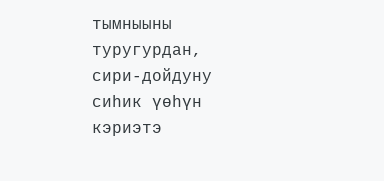тымныыны туругурдан, сири-дойдуну сиһик үөһүн кэриэтэ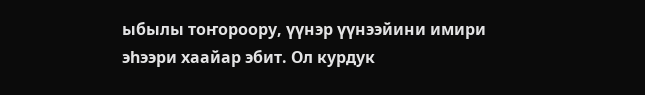ыбылы тоҥороору, үүнэр үүнээйини имири эһээри хаайар эбит. Ол курдук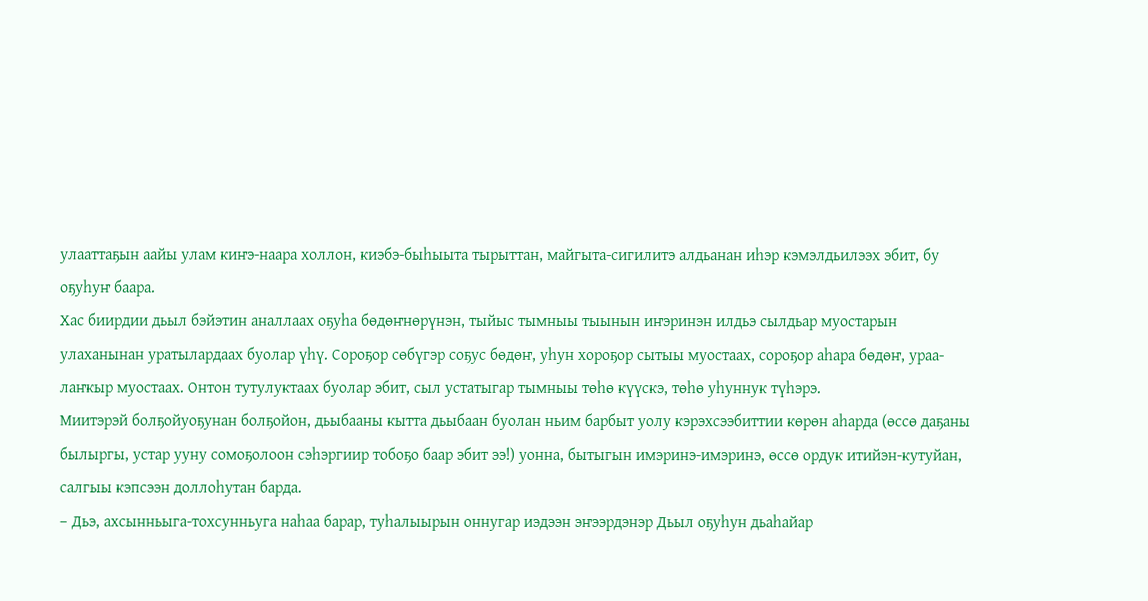улааттаҕын аайы улам киҥэ-наара холлон, киэбэ-быһыыта тырыттан, майгыта-сигилитэ алдьанан иһэр кэмэлдьилээх эбит, бу оҕуһуҥ баара.
Хас биирдии дьыл бэйэтин аналлаах оҕуһа бөдөҥнөрүнэн, тыйыс тымныы тыынын иҥэринэн илдьэ сылдьар муостарын улаханынан уратылардаах буолар үһү. Сороҕор сөбүгэр соҕус бөдөҥ, уһун хороҕор сытыы муостаах, сороҕор аһара бөдөҥ, ураа-лаҥкыр муостаах. Онтон тутулуктаах буолар эбит, сыл устатыгар тымныы төһө күүскэ, төһө уһуннук түһэрэ.
Миитэрэй болҕойуоҕунан болҕойон, дьыбааны кытта дьыбаан буолан ньим барбыт уолу кэрэхсээбиттии көрөн аһарда (өссө даҕаны былыргы, устар ууну сомоҕолоон сэһэргиир тобоҕо баар эбит ээ!) уонна, бытыгын имэринэ-имэринэ, өссө ордук итийэн-кутуйан, салгыы кэпсээн доллоһутан барда.
– Дьэ, ахсынньыга-тохсунньуга наһаа барар, туһалыырын оннугар иэдээн эҥээрдэнэр Дьыл оҕуһун дьаһайар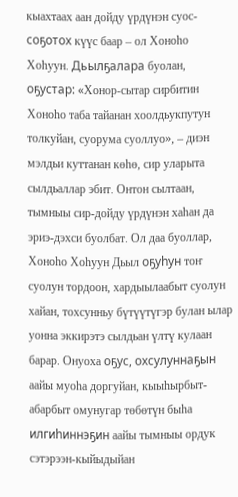кыахтаах аан дойду үрдүнэн суос-соҕотох күүс баар – ол Хоноһо Хоһуун. Дьылҕалара буолан, оҕустар: «Хонор-сытар сирбитин Хоноһо таба тайанан хоолдьукпутун толкуйан, суорума суоллуо», – диэн мэлдьи куттанан көһө, сир уларыта сылдьаллар эбит. Онтон сылтаан, тымныы сир-дойду үрдүнэн хаһан да эриэ-дэхси буолбат. Ол даа буоллар, Хоноһо Хоһуун Дьыл оҕуһун тоҥ суолун тордоон, хардыылаабыт суолун хайан, тохсунньу бүтүүтүгэр булан ылар уонна эккирэтэ сылдьан үлтү кулаан барар. Онуоха оҕус, охсулуннаҕын аайы муоһа доргуйан, кыыһырбыт-абарбыт омунугар төбөтүн быһа илгиһиннэҕин аайы тымныы ордук сэтэрээн-кыйыдыйан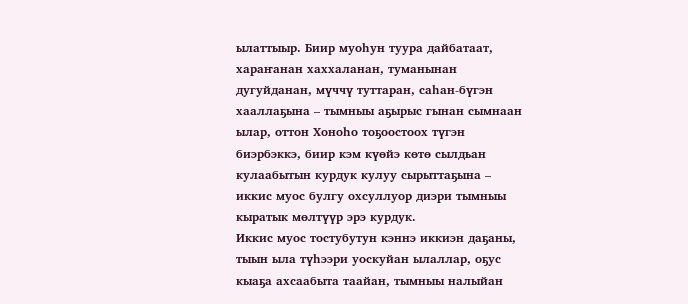ылаттыыр. Биир муоһун туура дайбатаат, хараҥанан хаххаланан, туманынан дугуйданан, мүччү туттаран, саһан-бүгэн хааллаҕына – тымныы аҕырыс гынан сымнаан ылар, оттон Хоноһо тоҕоостоох түгэн биэрбэккэ, биир кэм күөйэ көтө сылдьан кулаабытын курдук кулуу сырыттаҕына – иккис муос булгу охсуллуор диэри тымныы кыратык мөлтүүр эрэ курдук.
Иккис муос тостубутун кэннэ иккиэн даҕаны, тыын ыла түһээри уоскуйан ылаллар, оҕус кыаҕа ахсаабыта таайан, тымныы налыйан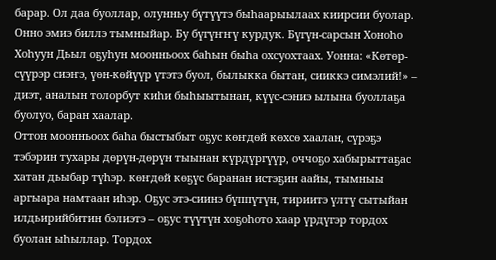барар. Ол даа буоллар, олунньу бүтүүтэ быһаарыылаах киирсии буолар. Онно эмиэ биллэ тымныйар. Бу бүгүҥҥү курдук. Бүгүн-сарсын Хоноһо Хоһуун Дьыл оҕуһун моонньоох баһын быһа охсуохтаах. Уонна: «Көтөр-сүүрэр сиэҥэ, үөн-көйүүр үтэтэ буол, былыкка бытан, сииккэ симэлий!» – диэт, аналын толорбут киһи быһыытынан, күүс-сэниэ ылына буоллаҕа буолуо, баран хаалар.
Оттон моонньоох баһа быстыбыт оҕус көҥдөй көхсө хаалан, сүрэҕэ тэбэрин тухары дөрүн-дөрүн тыынан күрдүргүүр, оччоҕо хабырыттаҕас хатан дьыбар түһэр. көҥдөй көҕүс баранан истэҕин аайы, тымныы аргыара намтаан иһэр. Оҕус этэ-сиинэ бүппүтүн, тириитэ үлтү сытыйан илдьирийбитин бэлиэтэ – оҕус түүтүн хоҕоһото хаар үрдүгэр тордох буолан ыһыллар. Тордох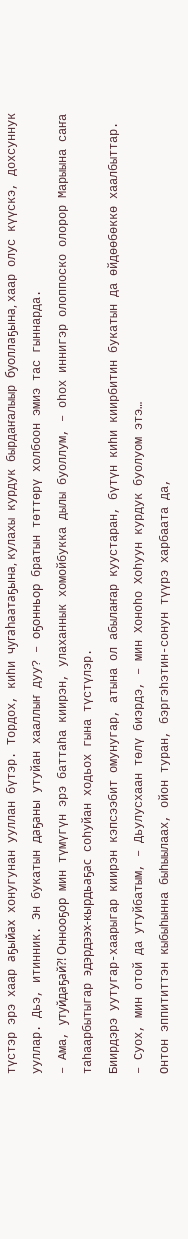түстэр эрэ хаар аҕыйах хонугунан ууллан бүтэр. Тордох, киһи чугаһаатаҕына, кулахы курдук бырдаҥалыыр буоллаҕына, хаар олус күүскэ, дохсуннук ууллар. Дьэ, итинник. Эн букатын даҕаны утуйан хааллыҥ дуу? – оҕонньор братын төттөрү холбоон эмиэ тас гыннарда.
– Ама, утуйдаҕай?! Оннооҕор мин түмүгүн эрэ баттаһа киирэн, улаханнык хомойбукка дылы буоллум, – оһох иннигэр олоппоско олорор Марыына саҥа таһаарбытыгар эдэрдээх-кырдьаҕас соһуйан ходьох гына түстүлэр.
Биирдэрэ уутугар-хаарыгар киирэн кэпсээбит омунугар, атына ол абылаҥар куустаран, бүтүн киһи киирбитин букатын да өйдөөбөккө хаалбыттар.
– Суох, мин отой да утуйбатым, – Дьулусхаан төлү биэрдэ, – мин Хоноһо Хоһуун курдук буолуом этэ…
Онтон эппититтэн кыбыһынна быһыылаах, ойон туран, бэргэһэтин-сонун түүрэ харбаата да,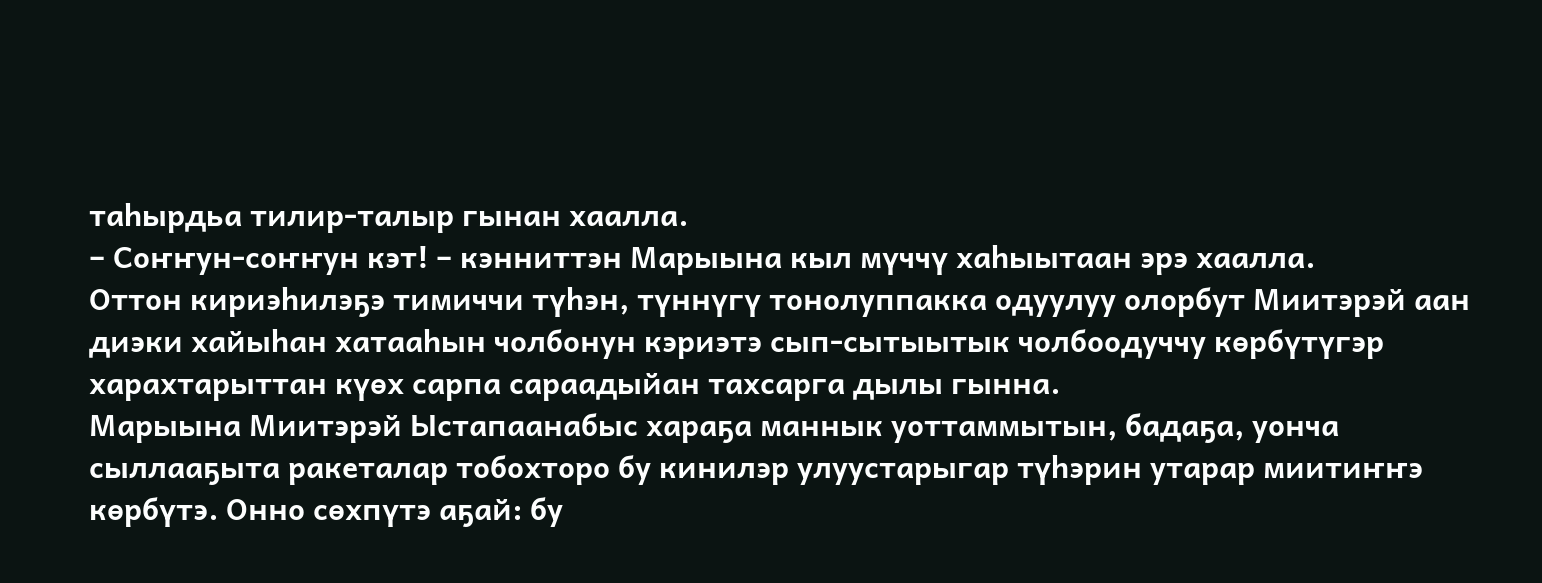таһырдьа тилир-талыр гынан хаалла.
– Соҥҥун-соҥҥун кэт! – кэнниттэн Марыына кыл мүччү хаһыытаан эрэ хаалла.
Оттон кириэһилэҕэ тимиччи түһэн, түннүгү тонолуппакка одуулуу олорбут Миитэрэй аан диэки хайыһан хатааһын чолбонун кэриэтэ сып-сытыытык чолбоодуччу көрбүтүгэр харахтарыттан күөх сарпа сараадыйан тахсарга дылы гынна.
Марыына Миитэрэй Ыстапаанабыс хараҕа маннык уоттаммытын, бадаҕа, уонча сыллааҕыта ракеталар тобохторо бу кинилэр улуустарыгар түһэрин утарар миитиҥҥэ көрбүтэ. Онно сөхпүтэ аҕай: бу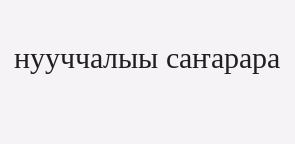нууччалыы саҥарара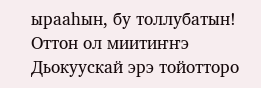ырааһын, бу толлубатын! Оттон ол миитиҥҥэ Дьокуускай эрэ тойотторо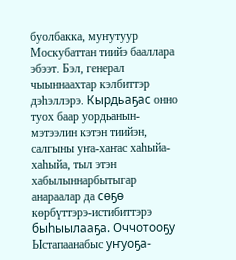буолбакка, муҥутуур Москубаттан тиийэ бааллара эбээт. Бэл, генерал чыыннаахтар кэлбиттэр дэһэллэрэ. Кырдьаҕас онно туох баар уордьанын-мэтээлин кэтэн тиийэн, салгыны уҥа-хаҥас хаһыйа-хаһыйа, тыл этэн хабылыннарбытыгар анараалар да сөҕө көрбүттэрэ-истибиттэрэ быһыылааҕа. Оччотооҕу Ыстапаанабыс уҥуоҕа-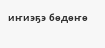иҥиэҕэ бөдөҥө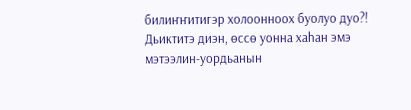билиҥҥитигэр холоонноох буолуо дуо?! Дьиктитэ диэн, өссө уонна хаһан эмэ мэтээлин-уордьанын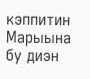кэппитин Марыына бу диэн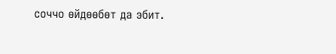соччо өйдөөбөт да эбит.